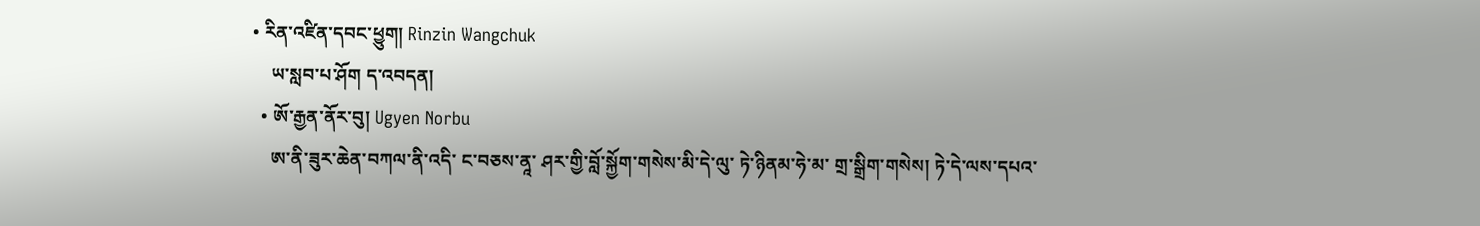• རིན་འཛིན་དབང་ཕྱུག། Rinzin Wangchuk
    ཡ་སླབ་པ་ཤོག ད་འབདན།
  • ཨོ་རྒྱན་ནོར་བུ། Ugyen Norbu
    ཨ་ནི་ཟུར་ཆེན་བཀལ་ནི་འདི་ ང་བཅས་ནཱ་ ཤར་གྱི་བློ་སྐྱོག་གསེས་མི་དེ་ལུ་ ཏེ་ཉིནམ་ཧེ་མ་ གྲ་སྒྲིག་གསེས། ཏེ་དེ་ལས་དཔའ་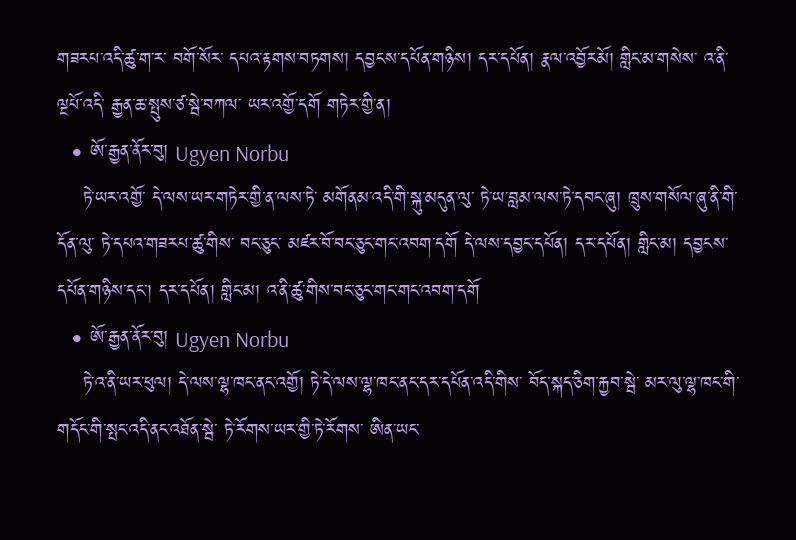གཟརཔ་འདི་ཚུ་ག་ར་ བགོ་སོར་ དཔའ་རྟགས་བཏགས། དབྱངས་དཔོན་གཉིས། དར་དཔོན། རྣལ་འབྱོརམོ། གླིང་མ་གསེས་ འ་ནི་ལྔཔོ་འདི་ རྒྱན་ཆ་སྤུས་ཙ་སྦེ་བཀལ་ ཡར་འགྱོ་དགོ གཏེར་གྱི་ན།
  • ཨོ་རྒྱན་ནོར་བུ། Ugyen Norbu
    ཏེ་ཡར་འགྱོ་ དེ་ལས་ཡར་གཏེར་གྱི་ན་ལས་ཏེ་ མགོནམ་འདི་གི་སྐུ་མདུན་ལུ་ ཏེ་ཡ་བླམ་ལས་ཏེ་དབང་ཞུ། ཁྲུས་གསོལ་ཞུ་ནི་གི་དོན་ལུ་ ཏེ་དཔའ་གཟརཔ་ཚུ་གིས་ བང་ཅུང་ མཛར་བོ་བང་ཅུང་གང་འབག་དགོ དེ་ལས་དབྱང་དཔོན། དར་དཔོན། གླིང་མ། དབྱངས་དཔོན་གཉིས་དང་། དར་དཔོན། གླིང་མ། འ་ནི་ཚུ་གིས་བང་ཅུང་གང་གང་འབག་དགོ
  • ཨོ་རྒྱན་ནོར་བུ། Ugyen Norbu
    ཏེ་འ་ནི་ཡར་ཕུལ། དེ་ལས་ལྷ་ཁང་ནང་འགྱོ། ཏེ་དེ་ལས་ལྷ་ཁང་ནང་དར་དཔོན་འདི་གིས་ བོད་སྐད་ཅིག་རྐྱབ་སྦེ་ མར་ལུ་ལྷ་ཁང་གི་གདོང་གི་སྤང་འདི་ནང་འཐོན་སྦེ་ ཏེ་རོགས་ཡར་གྱི་ཏེ་རོགས་ ཨིན་ཡང་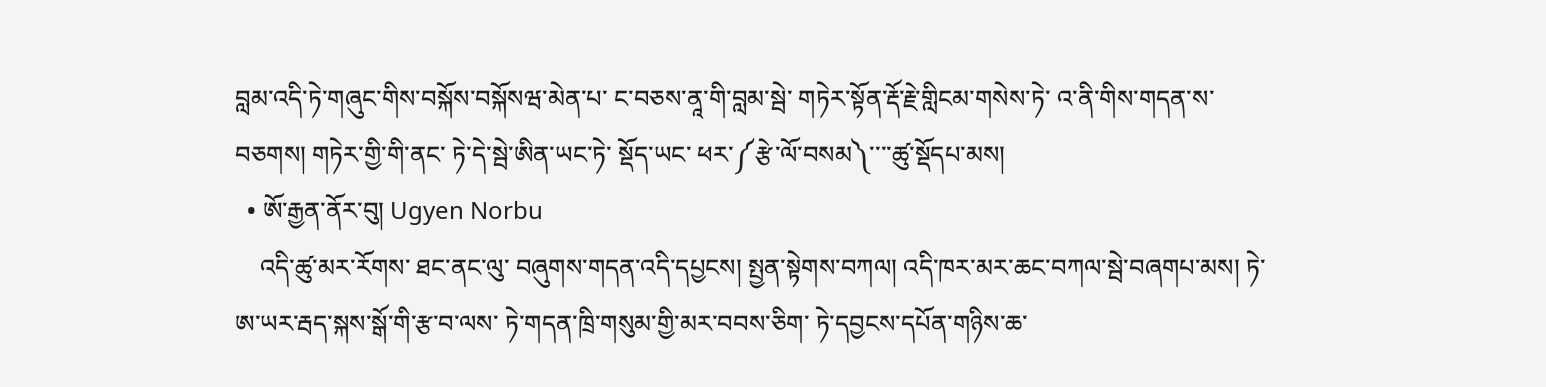བླམ་འདི་ཏེ་གཞུང་གིས་བསྐོས་བསྐོསཝ་མེན་པ་ ང་བཅས་ནཱ་གི་བླམ་སྦེ་ གཏེར་སྟོན་རྡོ་རྗེ་གླིངམ་གསེས་ཏེ་ འ་ནི་གིས་གདན་ས་བཅགས། གཏེར་གྱི་གི་ནང་ ཏེ་དེ་སྦེ་ཨིན་ཡང་ཏེ་ སྡོད་ཡང་ ཕར་༼རྩེ་ལོ་བསམ༽་་་་ཚུ་སྡོདཔ་མས།
  • ཨོ་རྒྱན་ནོར་བུ། Ugyen Norbu
    འདི་ཚུ་མར་རོགས་ ཐང་ནང་ལུ་ བཞུགས་གདན་འདི་དཔྱངས། སྤྱན་སྟེགས་བཀལ། འདི་ཁར་མར་ཆང་བཀལ་སྦེ་བཞགཔ་མས། ཏེ་ཨ་ཡར་རྦད་སྐས་སྒོ་གི་རྩ་བ་ལས་ ཏེ་གདན་ཁྲི་གསུམ་གྱི་མར་བབས་ཅིག་ ཏེ་དབྱངས་དཔོན་གཉིས་ཆ་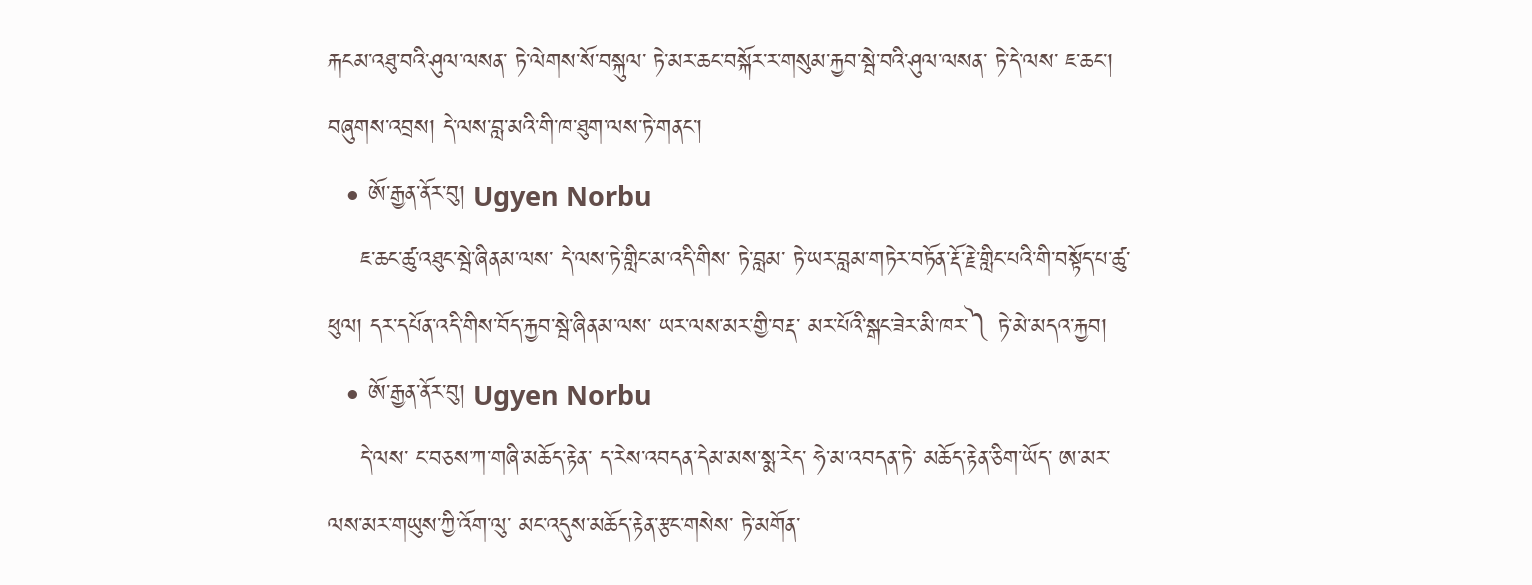རྐངམ་འཐུ་བའི་ཤུལ་ལསན་ ཏེ་ལེགས་སོ་བསྐུལ་ ཏེ་མར་ཆང་བསྐོར་ར་གསུམ་རྐྱབ་སྦེ་བའི་ཤུལ་ལསན་ ཏེ་དེ་ལས་ ཇ་ཆང་། བཞུགས་འབྲས། དེ་ལས་བླ་མའི་གི་ཁ་ཐུག་ལས་ཏེ་གནང་།
  • ཨོ་རྒྱན་ནོར་བུ། Ugyen Norbu
    ཇ་ཆང་ཚུ་འཐུང་སྦེ་ཞིནམ་ལས་ དེ་ལས་ཏེ་གླིང་མ་འདི་གིས་ ཏེ་བླམ་ ཏེ་ཡར་བླམ་གཏེར་བཏོན་རྡོ་རྗེ་གླིང་པའི་གི་བསྟོད་པ་ཚུ་ཕུལ། དར་དཔོན་འདི་གིས་བོད་རྐྱབ་སྦེ་ཞིནམ་ལས་ ཡར་ལས་མར་གྱི་བརྡ་ མར་པོའི་སྒང་ཟེར་མི་ཁར་༽ ཏེ་མེ་མདའ་རྐྱབ།
  • ཨོ་རྒྱན་ནོར་བུ། Ugyen Norbu
    དེ་ལས་ ང་བཅས་ཀ་གཞི་མཆོད་རྟེན་ ད་རེས་འབདན་དེམ་མས་སྨ་རེད་ ཧེ་མ་འབདན་ཏེ་ མཆོད་རྟེན་ཅིག་ཡོད་ ཨ་མར་ལས་མར་གཡུས་ཀྱི་འོག་ལུ་ མང་འདུས་མཆོད་རྟེན་རྩང་གསེས་ ཏེ་མགོན་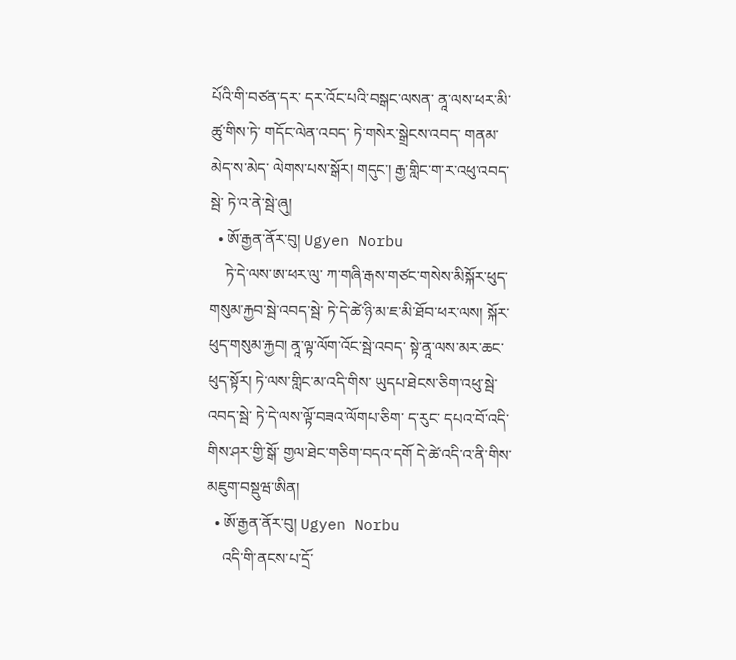པོའི་གི་བཙན་དར་ དར་འོང་པའི་བསྒང་ལསན་ ནཱ་ལས་ཕར་མི་ཚུ་གིས་ཏེ་ གདོང་ལེན་འབད་ ཏེ་གསེར་སྒྲེངས་འབད་ གནམ་མེད་ས་མེད་ ལེགས་པས་སྒོར། གདུང་། རྒྱ་གླིང་ག་ར་འཕུ་འབད་སྦེ་ ཏེ་འ་ནེ་སྦེ་ཞུ།
  • ཨོ་རྒྱན་ནོར་བུ། Ugyen Norbu
    ཏེ་དེ་ལས་ཨ་ཕར་ལུ་ ཀ་གཞི་རྒས་གཙང་གསེས་མིསྐོར་ཕུད་གསུམ་རྐྱབ་སྦེ་འབད་སྦེ་ ཏེ་དེ་ཚེ་ཉི་མ་ཇ་མི་ཐོབ་ཕར་ལས། སྐོར་ཕུད་གསུམ་རྐྱབ། ནཱ་ལྟ་ལོག་འོང་སྦེ་འབད་ སྟེ་ནཱ་ལས་མར་ཆང་ཕུད་སྟོར། ཏེ་ལས་གླིང་མ་འདི་གིས་ ཡུདཔ་ཐེངས་ཅིག་འཕུ་སྦེ་འབད་སྦེ་ ཏེ་དེ་ལས་ལྟོ་བཟའ་ལོགཔ་ཅིག་ ད་རུང་ དཔའ་བོ་འདི་གིས་ཤར་གྱི་སྒོ་ གྱལ་ཐེང་གཅིག་བདའ་དགོ དེ་ཚེ་འདི་འ་ནི་གིས་མཇུག་བསྡུཝ་ཨིན།
  • ཨོ་རྒྱན་ནོར་བུ། Ugyen Norbu
    འདི་གི་ནངས་པ་དྲོ་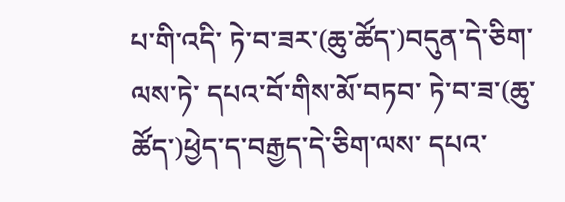པ་གི་འདི་ ཏེ་བ་ཟར་(ཆུ་ཚོད་)བདུན་དེ་ཅིག་ལས་ཏེ་ དཔའ་བོ་གིས་མོ་བཏབ་ ཏེ་བ་ཟ་(ཆུ་ཚོད་)ཕྱེད་ད་བརྒྱད་དེ་ཅིག་ལས་ དཔའ་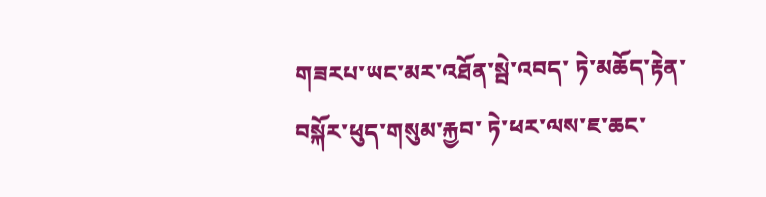གཟརཔ་ཡང་མར་འཐོན་སྦེ་འབད་ ཏེ་མཆོད་རྟེན་བསྐོར་ཕུད་གསུམ་རྐྱབ་ ཏེ་ཕར་ལས་ཇ་ཆང་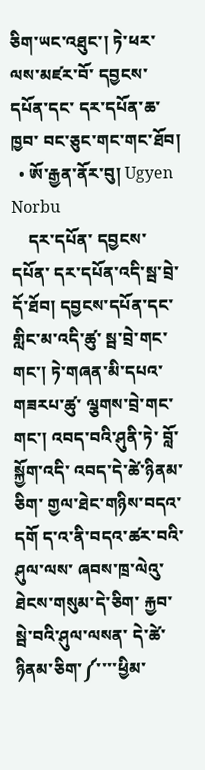ཅིག་ཡང་འཐུང་། ཏེ་ཕར་ལས་མཛར་བོ་ དབྱངས་དཔོན་དང་ དར་དཔོན་ཆ་ཁྱབ་ བང་ཅུང་གང་གང་ཐོབ།
  • ཨོ་རྒྱན་ནོར་བུ། Ugyen Norbu
    དར་དཔོན་ དབྱངས་དཔོན་ དར་དཔོན་འདི་སྦ་བྲེ་དོ་ཐོབ། དབྱངས་དཔོན་དང་གླིང་མ་འདི་ཚུ་ སྦ་བྲེ་གང་གང་། ཏེ་གཞན་མི་དཔའ་གཟརཔ་ཚུ་ ལྕགས་བྲེ་གང་གང་། འབད་བའི་ཤུནི་ཏེ་ བློ་སྐྱོག་འདི་ འབད་དེ་ཚེ་ཉིནམ་ཅིག་ གྱལ་ཐེང་གཉིས་བདའ་དགོ ད་འ་ནི་བདའ་ཚར་བའི་ཤུལ་ལས་ ཞབས་ཁྲ་ལེའུ་ཐེངས་གསུམ་དེ་ཅིག་ རྐྱབ་སྦེ་བའི་ཤུལ་ལསན་ དེ་ཚེ་ཉིནམ་ཅིག་༼་་་་ཕྱིམ་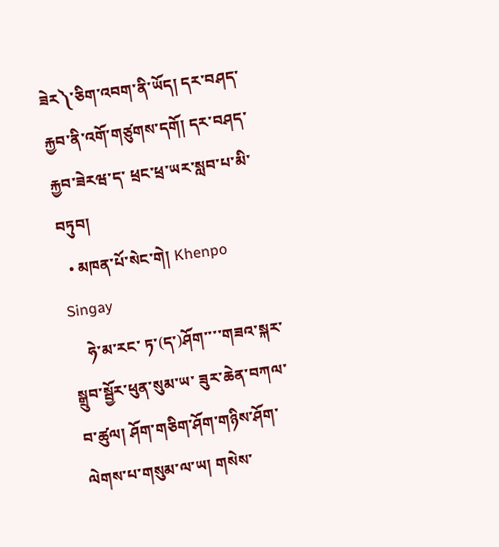ཟེར༽་ཅིག་འབག་ནི་ཡོད། དར་བཤད་རྐྱབ་ནི་འགོ་གཙུགས་དགོ། དར་བཤད་རྐྱབ་ཟེརཝ་ད་ ཕྲང་ཕྲ་ཡར་སླབ་པ་མི་བཏུབ།
  • མཁན་པོ་སེང་གེ། Khenpo Singay
    ཧེ་མ་རང་ ཏ་(ད་)ཤོག་་་་གཟའ་སྐར་སྒྲུབ་སྦྱོར་ཕུན་སུམ་ཡ་ ཟུར་ཆེན་བཀལ་བ་ཚུལ། ཤོག་གཅིག་ཤོག་གཉིས་ཤོག་ལེགས་པ་གསུམ་ལ་ཡ། གསེས་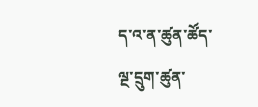ད་འ་ན་ཚུན་ཚོད་ལྔ་དྲུག་ཚུན་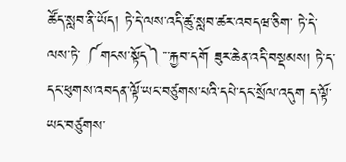ཚོད་སླབ་ནི་ཡོད། ཏེ་དེ་ལས་འདི་ཚུ་སླབ་ཚར་འབདཝ་ཅིག་ ཏེ་དེ་ལས་ཏེ་ ༼གངས་སྟོད༽་་་རྐྱབ་དགོ ཟུར་ཆེན་འདི་བསྡམས། ཏེ་ད་ དང་ཕུགས་འབདན་ལྟོ་ཡང་བཙུགས་པའི་དཔེ་དང་སྲོལ་འདུག ད་ལྟོ་ཡང་བཙུགས་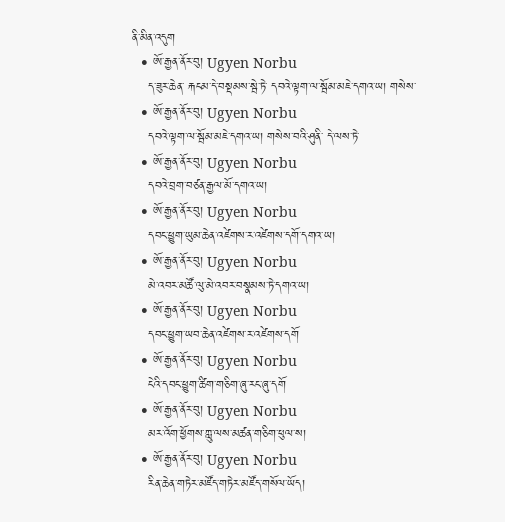ནི་མིན་འདུག
  • ཨོ་རྒྱན་ནོར་བུ། Ugyen Norbu
    ད་ཟུར་ཆེན་ རྐངམ་དེ་བསྡམས་སྦེ་ཏེ་ དབའེ་ལྟག་ལ་སྦོམ་མཇེ་དགའ་ཡ། གསེས་
  • ཨོ་རྒྱན་ནོར་བུ། Ugyen Norbu
    དབའེ་ལྟག་ལ་སྦོམ་མཇེ་དགའ་ཡ། གསེས་བའི་ཤུནི་ དེ་ལས་ཏེ་
  • ཨོ་རྒྱན་ནོར་བུ། Ugyen Norbu
    དབའེ་བྲག་བཙན་རྒྱལ་མོ་དགའ་ཡ།
  • ཨོ་རྒྱན་ནོར་བུ། Ugyen Norbu
    དབང་ཕྱུག་ཡུམ་ཆེན་འཛེགས་ར་འཛེགས་དགོ་དགའ་ཡ།
  • ཨོ་རྒྱན་ནོར་བུ། Ugyen Norbu
    མེ་འབར་མཚོ་ལུ་མེ་འབར་བསྣམས་ཏེ་དགའ་ཡ།
  • ཨོ་རྒྱན་ནོར་བུ། Ugyen Norbu
    དབང་ཕྱུག་ཡབ་ཆེན་འཛེགས་ར་འཛེགས་དགོ
  • ཨོ་རྒྱན་ནོར་བུ། Ugyen Norbu
    ངེའི་དབང་ཕྱུག་ཚིག་གཅིག་ཞུ་རང་ཞུ་དགོ
  • ཨོ་རྒྱན་ནོར་བུ། Ugyen Norbu
    མར་འོག་ཕྱོགས་ཀླུ་ལས་མཚན་གཅིག་ཕུལ་ས།
  • ཨོ་རྒྱན་ནོར་བུ། Ugyen Norbu
    རིན་ཆེན་གཏེར་མཛོད་གཏེར་མཛོད་གསོལ་ཡོད།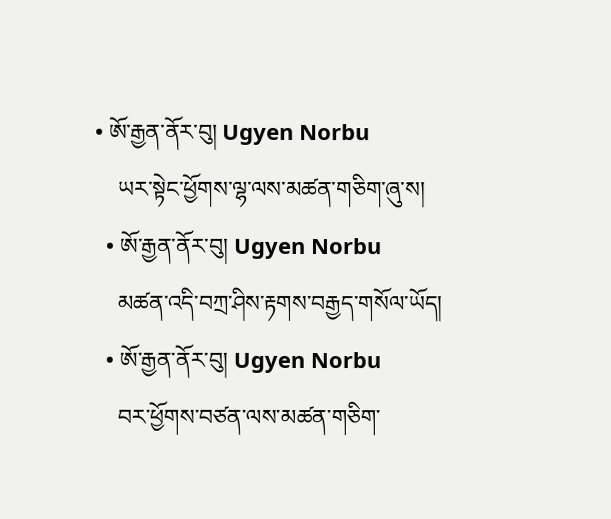• ཨོ་རྒྱན་ནོར་བུ། Ugyen Norbu
    ཡར་སྟེང་ཕྱོགས་ལྷ་ལས་མཚན་གཅིག་ཞུ་ས།
  • ཨོ་རྒྱན་ནོར་བུ། Ugyen Norbu
    མཚན་འདི་བཀྲ་ཤིས་རྟགས་བརྒྱད་གསོལ་ཡོད།
  • ཨོ་རྒྱན་ནོར་བུ། Ugyen Norbu
    བར་ཕྱོགས་བཙན་ལས་མཚན་གཅིག་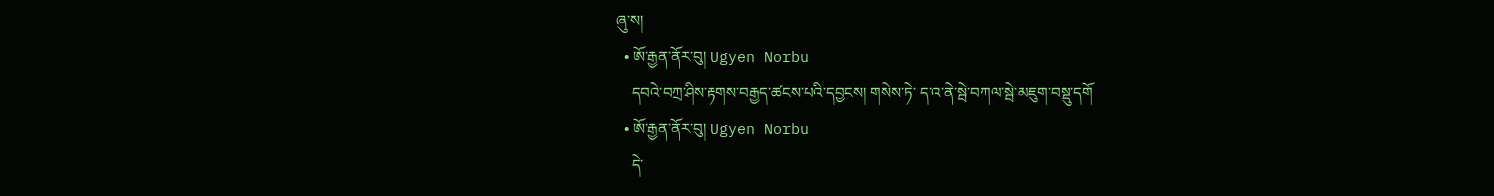ཞུ་ས།
  • ཨོ་རྒྱན་ནོར་བུ། Ugyen Norbu
    དབའེ་བཀྲ་ཤིས་རྟགས་བརྒྱད་ཚངས་པའི་དབྱངས། གསེས་ཏེ་ ད་འ་ནེ་སྦེ་བཀལ་སྦེ་མཇུག་བསྡུ་དགོ
  • ཨོ་རྒྱན་ནོར་བུ། Ugyen Norbu
    དེ་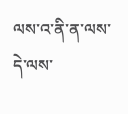ལས་འ་ནི་ན་ལས་ དེ་ལས་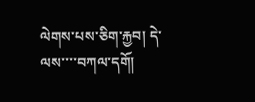ལེགས་པས་ཅིག་རྐྱབ། དེ་ལས་་་་བཀལ་དགོ།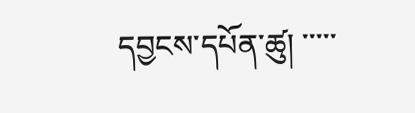དབྱངས་དཔོན་ཚུ། ་་་་་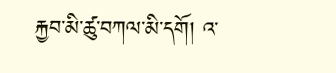རྐྱབ་མི་ཚུ་བཀལ་མི་དགོ། འ་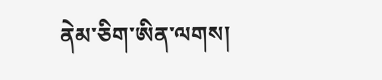ནེམ་ཅིག་ཨིན་ལགས།